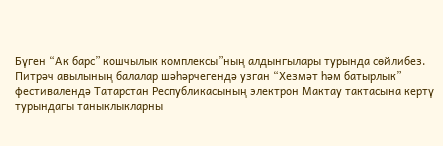Бүген “Ак барс” кошчылык комплексы”ның алдынгылары турында сөйлибез.
Питрәч авылының балалар шәһәрчегендә узган “Хезмәт һәм батырлык” фестивалендә Татарстан Республикасының электрон Мактау тактасына кертү турындагы таныклыкларны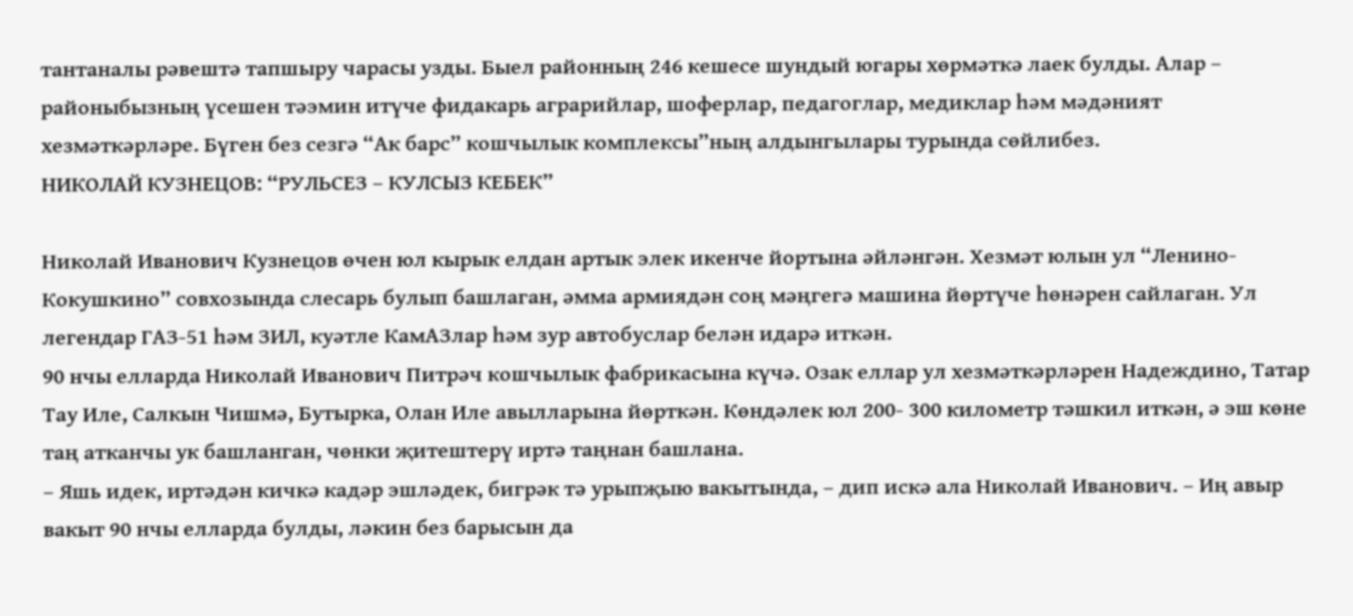тантаналы рәвештә тапшыру чарасы узды. Быел районның 246 кешесе шундый югары хөрмәткә лаек булды. Алар – районыбызның үсешен тәэмин итүче фидакарь аграрийлар, шоферлар, педагоглар, медиклар һәм мәдәният хезмәткәрләре. Бүген без сезгә “Ак барс” кошчылык комплексы”ның алдынгылары турында сөйлибез.
НИКОЛАЙ КУЗНЕЦОВ: “РУЛЬСЕЗ – КУЛСЫЗ КЕБЕК”

Николай Иванович Кузнецов өчен юл кырык елдан артык элек икенче йортына әйләнгән. Хезмәт юлын ул “Ленино-Кокушкино” совхозында слесарь булып башлаган, әмма армиядән соң мәңгегә машина йөртүче һөнәрен сайлаган. Ул легендар ГАЗ-51 һәм ЗИЛ, куәтле КамАЗлар һәм зур автобуслар белән идарә иткән.
90 нчы елларда Николай Иванович Питрәч кошчылык фабрикасына күчә. Озак еллар ул хезмәткәрләрен Надеждино, Татар Тау Иле, Салкын Чишмә, Бутырка, Олан Иле авылларына йөрткән. Көндәлек юл 200- 300 километр тәшкил иткән, ә эш көне таң атканчы ук башланган, чөнки җитештерү иртә таңнан башлана.
– Яшь идек, иртәдән кичкә кадәр эшләдек, бигрәк тә урыпҗыю вакытында, – дип искә ала Николай Иванович. – Иң авыр вакыт 90 нчы елларда булды, ләкин без барысын да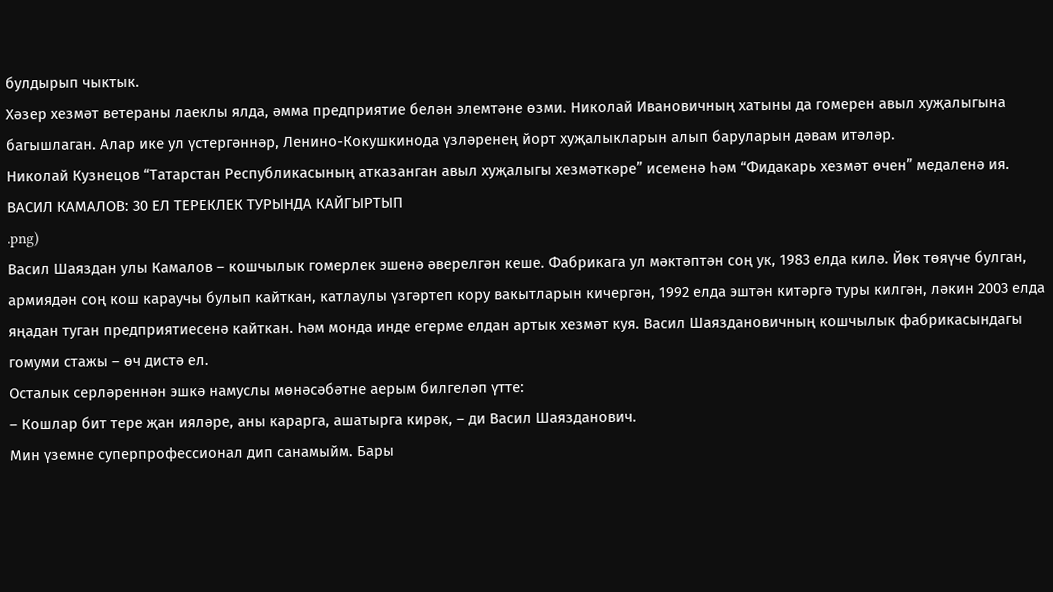булдырып чыктык.
Хәзер хезмәт ветераны лаеклы ялда, әмма предприятие белән элемтәне өзми. Николай Ивановичның хатыны да гомерен авыл хуҗалыгына багышлаган. Алар ике ул үстергәннәр, Ленино-Кокушкинода үзләренең йорт хуҗалыкларын алып баруларын дәвам итәләр.
Николай Кузнецов “Татарстан Республикасының атказанган авыл хуҗалыгы хезмәткәре” исеменә һәм “Фидакарь хезмәт өчен” медаленә ия.
ВАСИЛ КАМАЛОВ: 30 ЕЛ ТЕРЕКЛЕК ТУРЫНДА КАЙГЫРТЫП
.png)
Васил Шаяздан улы Камалов – кошчылык гомерлек эшенә әверелгән кеше. Фабрикага ул мәктәптән соң ук, 1983 елда килә. Йөк төяүче булган, армиядән соң кош караучы булып кайткан, катлаулы үзгәртеп кору вакытларын кичергән, 1992 елда эштән китәргә туры килгән, ләкин 2003 елда яңадан туган предприятиесенә кайткан. Һәм монда инде егерме елдан артык хезмәт куя. Васил Шаяздановичның кошчылык фабрикасындагы гомуми стажы – өч дистә ел.
Осталык серләреннән эшкә намуслы мөнәсәбәтне аерым билгеләп үтте:
– Кошлар бит тере җан ияләре, аны карарга, ашатырга кирәк, – ди Васил Шаязданович.
Мин үземне суперпрофессионал дип санамыйм. Бары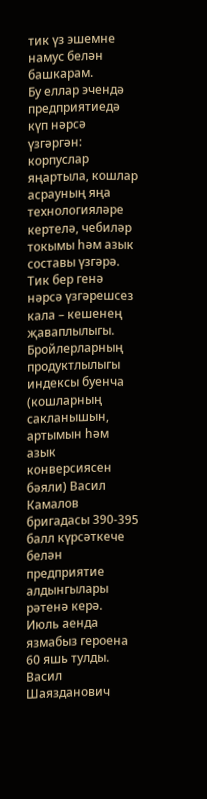тик үз эшемне намус белән башкарам.
Бу еллар эчендә предприятиедә күп нәрсә үзгәргән: корпуслар яңартыла, кошлар асрауның яңа технологияләре кертелә, чебиләр токымы һәм азык составы үзгәрә. Тик бер генә нәрсә үзгәрешсез кала – кешенең җаваплылыгы. Бройлерларның продуктлылыгы индексы буенча (кошларның сакланышын, артымын һәм азык конверсиясен бәяли) Васил Камалов бригадасы 390-395 балл күрсәткече белән предприятие алдынгылары рәтенә керә.
Июль аенда язмабыз героена 60 яшь тулды. Васил Шаязданович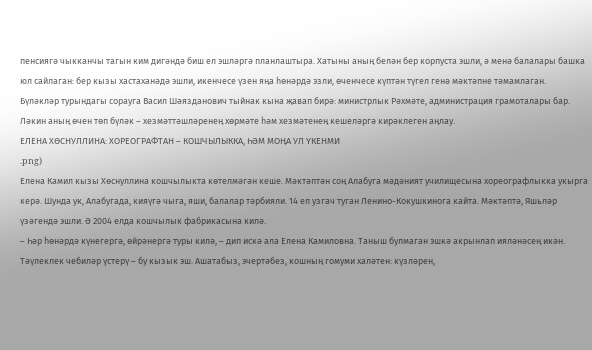пенсиягә чыкканчы тагын ким дигәндә биш ел эшләргә планлаштыра. Хатыны аның белән бер корпуста эшли, ә менә балалары башка юл сайлаган: бер кызы хастаханәдә эшли, икенчесе үзен яңа һөнәрдә эзли, өченчесе күптән түгел генә мәктәпне тәмамлаган.
Бүләкләр турындагы сорауга Васил Шәязданович тыйнак кына җавап бирә: министрлык Рәхмәте, администрация грамоталары бар. Ләкин аның өчен төп бүләк – хезмәттәшләренең хөрмәте һәм хезмәтенең кешеләргә кирәклеген аңлау.
ЕЛЕНА ХӨСНУЛЛИНА: ХОРЕОГРАФТАН – КОШЧЫЛЫККА, ҺӘМ МОҢА УЛ ҮКЕНМИ
.png)
Елена Камил кызы Хөснуллина кошчылыкта көтелмәгән кеше. Мәктәптән соң Алабуга мәдәният училищесына хореографлыкка укырга керә. Шунда ук, Алабугада, кияүгә чыга, яши, балалар тәрбияли. 14 ел узгач туган Ленино-Кокушкинога кайта. Мәктәптә, Яшьләр үзәгендә эшли. Ә 2004 елда кошчылык фабрикасына килә.
– Һәр һөнәрдә күнегергә, өйрәнергә туры килә, – дип искә ала Елена Камиловна. Таныш булмаган эшкә акрынлап ияләнәсең икән. Тәүлеклек чебиләр үстерү – бу кызык эш. Ашатабыз, эчертәбез, кошның гомуми халәтен: күзләрен,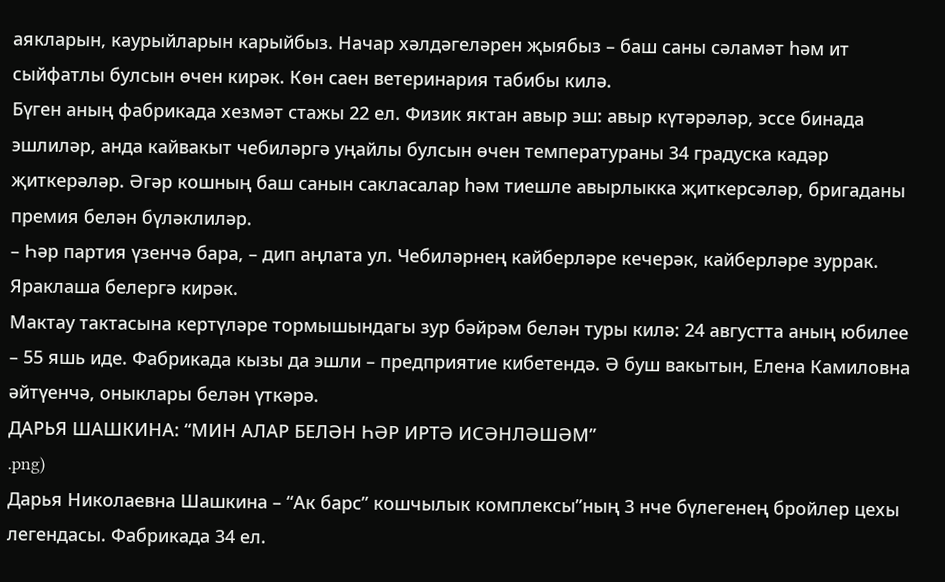аякларын, каурыйларын карыйбыз. Начар хәлдәгеләрен җыябыз – баш саны сәламәт һәм ит сыйфатлы булсын өчен кирәк. Көн саен ветеринария табибы килә.
Бүген аның фабрикада хезмәт стажы 22 ел. Физик яктан авыр эш: авыр күтәрәләр, эссе бинада эшлиләр, анда кайвакыт чебиләргә уңайлы булсын өчен температураны 34 градуска кадәр җиткерәләр. Әгәр кошның баш санын сакласалар һәм тиешле авырлыкка җиткерсәләр, бригаданы премия белән бүләклиләр.
– Һәр партия үзенчә бара, – дип аңлата ул. Чебиләрнең кайберләре кечерәк, кайберләре зуррак. Яраклаша белергә кирәк.
Мактау тактасына кертүләре тормышындагы зур бәйрәм белән туры килә: 24 августта аның юбилее – 55 яшь иде. Фабрикада кызы да эшли – предприятие кибетендә. Ә буш вакытын, Елена Камиловна әйтүенчә, оныклары белән үткәрә.
ДАРЬЯ ШАШКИНА: “МИН АЛАР БЕЛӘН ҺӘР ИРТӘ ИСӘНЛӘШӘМ”
.png)
Дарья Николаевна Шашкина – “Ак барс” кошчылык комплексы”ның 3 нче бүлегенең бройлер цехы легендасы. Фабрикада 34 ел.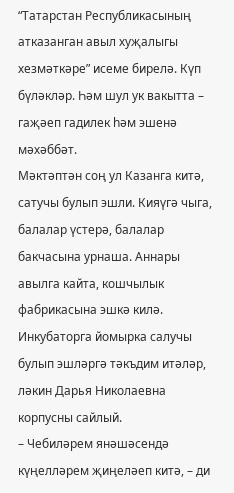“Татарстан Республикасының атказанган авыл хуҗалыгы хезмәткәре” исеме бирелә. Күп бүләкләр. Һәм шул ук вакытта – гаҗәеп гадилек һәм эшенә мәхәббәт.
Мәктәптән соң ул Казанга китә, сатучы булып эшли. Кияүгә чыга, балалар үстерә, балалар бакчасына урнаша. Аннары авылга кайта, кошчылык фабрикасына эшкә килә. Инкубаторга йомырка салучы булып эшләргә тәкъдим итәләр, ләкин Дарья Николаевна корпусны сайлый.
– Чебиләрем янәшәсендә күңелләрем җиңеләеп китә, – ди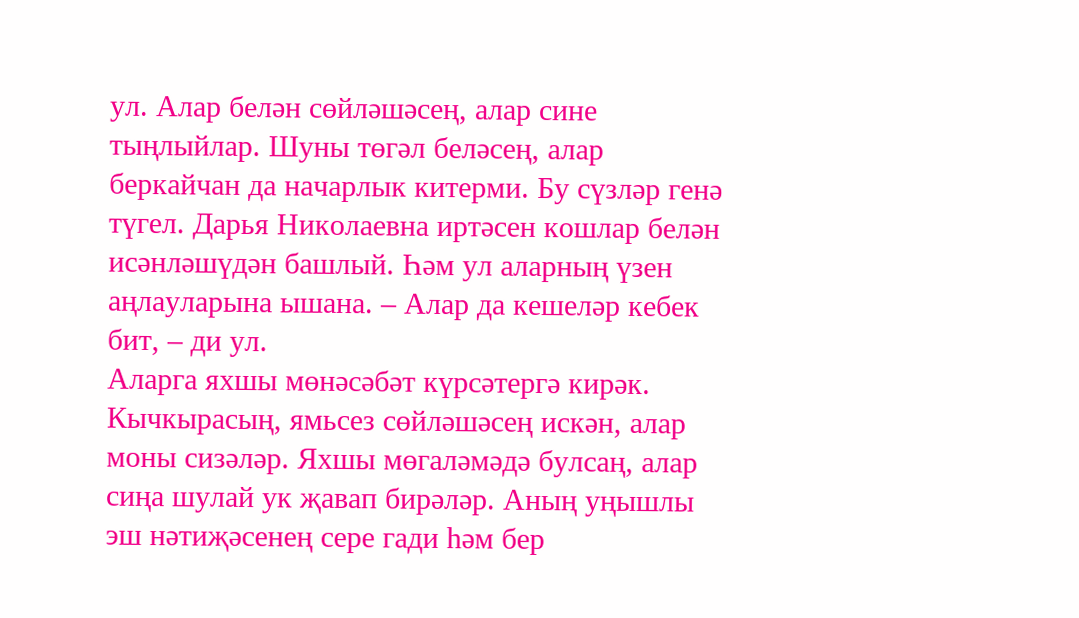ул. Алар белән сөйләшәсең, алар сине тыңлыйлар. Шуны төгәл беләсең, алар беркайчан да начарлык китерми. Бу сүзләр генә түгел. Дарья Николаевна иртәсен кошлар белән исәнләшүдән башлый. Һәм ул аларның үзен аңлауларына ышана. – Алар да кешеләр кебек бит, – ди ул.
Аларга яхшы мөнәсәбәт күрсәтергә кирәк. Кычкырасың, ямьсез сөйләшәсең искән, алар моны сизәләр. Яхшы мөгаләмәдә булсаң, алар сиңа шулай ук җавап бирәләр. Аның уңышлы эш нәтиҗәсенең сере гади һәм бер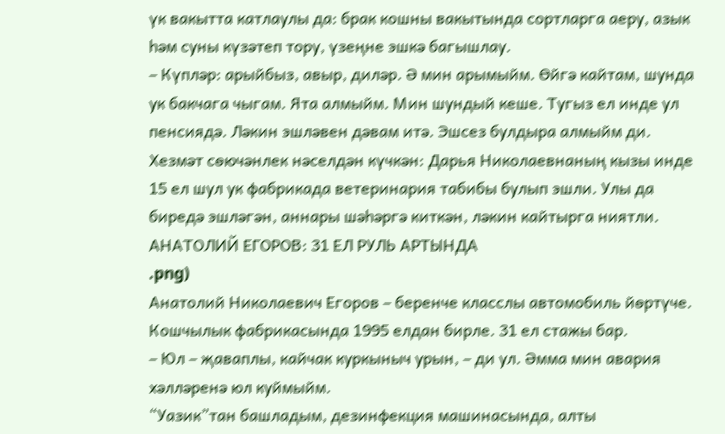үк вакытта катлаулы да: брак кошны вакытында сортларга аеру, азык һәм суны күзәтеп тору, үзеңне эшкә багышлау.
– Күпләр: арыйбыз, авыр, диләр. Ә мин арымыйм. Өйгә кайтам, шунда ук бакчага чыгам. Ята алмыйм. Мин шундый кеше. Тугыз ел инде ул пенсиядә. Ләкин эшләвен дәвам итә. Эшсез булдыра алмыйм ди. Хезмәт сөючәнлек нәселдән күчкән: Дарья Николаевнаның кызы инде 15 ел шул ук фабрикада ветеринария табибы булып эшли. Улы да биредә эшләгән, аннары шәһәргә киткән, ләкин кайтырга ниятли.
АНАТОЛИЙ ЕГОРОВ: 31 ЕЛ РУЛЬ АРТЫНДА
.png)
Анатолий Николаевич Егоров – беренче класслы автомобиль йөртүче. Кошчылык фабрикасында 1995 елдан бирле. 31 ел стажы бар.
– Юл – җаваплы, кайчак куркыныч урын, – ди ул. Әмма мин авария хәлләренә юл куймыйм.
“Уазик”тан башладым, дезинфекция машинасында, алты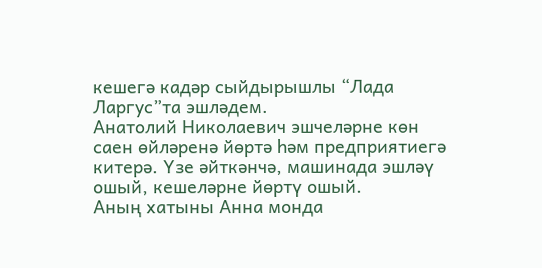кешегә кадәр сыйдырышлы “Лада Ларгус”та эшләдем.
Анатолий Николаевич эшчеләрне көн саен өйләренә йөртә һәм предприятиегә китерә. Үзе әйткәнчә, машинада эшләү ошый, кешеләрне йөртү ошый.
Аның хатыны Анна монда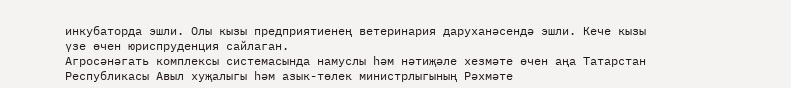инкубаторда эшли. Олы кызы предприятиенең ветеринария даруханәсендә эшли. Кече кызы үзе өчен юриспруденция сайлаган.
Агросәнәгать комплексы системасында намуслы һәм нәтиҗәле хезмәте өчен аңа Татарстан Республикасы Авыл хуҗалыгы һәм азык-төлек министрлыгының Рәхмәте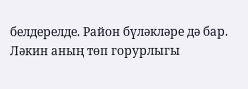белдерелде. Район бүләкләре дә бар. Ләкин аның төп горурлыгы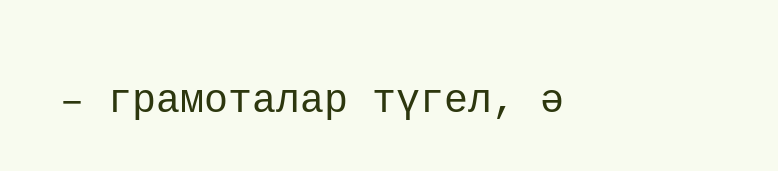– грамоталар түгел, ә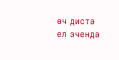өч дистә ел эчендә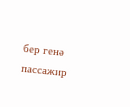бер генә пассажир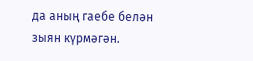да аның гаебе белән зыян күрмәгән.